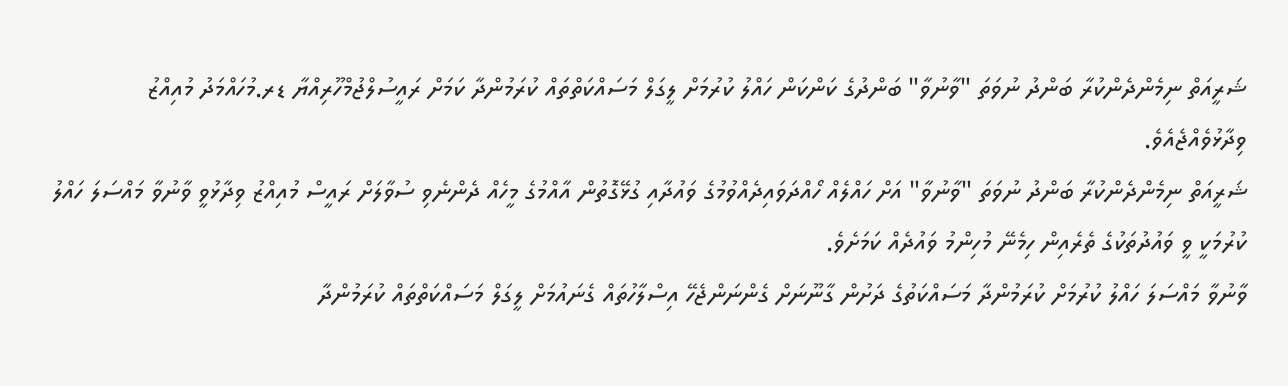ޝަރީއަތް ނިމެންދެންކުރާ ބަންދު ނުވަތަ "ވާނުވާ" ބަންދުގެ ކަންކަން ހައްލު ކުރުމަށް ލީގަލް މަސައްކަތްތައް ކުރަމުންދާ ކަމަށް ރައީސުލްޖުމްހޫރިއްޔާ ޑރ.މުހައްމަދު މުއިއްޒު ވިދާޅުވެއްޖެއެވެ.
ޝަރީއަތް ނިމެންދެންކުރާ ބަންދު ނުވަތަ "ވާނުވާ" އަށް ހައްލެއް ހޯއްދަވައިދެއްވުމުގެ ވައުދާއި ގުޅޭގޮތުން އާއްމުގެ މީހެއް ދެންނެވި ސުވާލަށް ރައީސް މުއިއްޒު ވިދާޅުވީ ވާނުވާ މައްސަލަ ހައްލު ކުރުމަކީ ވީ ވައުދުތަކުގެ ތެރެއިން ހިމެނޭ މުހިންމު ވައުދެއް ކަމަށެވެ.
ވާނުވާ މައްސަލަ ހައްލު ކުރުމަށް ކުރަމުންދާ މަސައްކަތުގެ ދަށުން ގާނޫނަށް ގެންނަންޖެހޭ އިސްލާހުތައް ގެނައުމަށް ލީގަލް މަސައްކަތްތައް ކުރަމުންދާ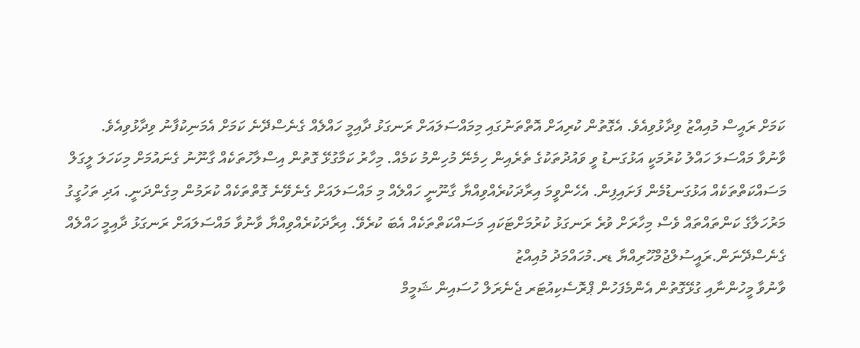ކަމަށް ރައީސް މުއިއްޒު ވިދާޅުވިއެވެ. އެގޮތުން ކުރިއަށް އޮތްތަނުގައި މިމައްސަލައަށް ރަނގަޅު ދާއިމީ ހައްލެއް ގެނެސްދޭނެ ކަމަށް އެމަނިކުފާނު ވިދާޅުވިއެވެ.
ވާނުވާ މައްސަލަ ހައްލު ކުރުމަކީ އަޅުގަނޑު ވީ ވައުދުތަކުގެ ތެރެއިން ހިމެނޭ މުހިންމު ކަމެއް. މިހާރު ކަމާގުޅޭ ގޮތުން އިސްލާހުތަކެއް ގާނޫނު ގެނައުމަށް މިކަހަލަ ލީގަލް މަސައްކަތްތަކެއް އަޅުގަނޑުމެން ފަށައިފިން. އެހެންވީމަ އިރާދަކުރެއްވިއްޔާ ގާނޫނީ ހައްލެއް މި މައްސަލައަށް ގެނެވޭނެ ގޮތްތަކެއް ކުރަމުން މިގެންދަނީ. އަދި ތަހުގީގު މަރުހަލާގެ ކަންތައްތައް ވެސް މިހާރަށް ވުރެ ރަނގަޅު ކުރުމަށްޓަކައި މަސައްކަތްތަކެއް އެބަ ކުރެވޭ. އިރާދަކުރެއްވިއްޔާ ވާނުވާ މައްސަލައަށް ރަނގަޅު ދާއިމީ ހައްލެއް ގެނެސްދޭނަން.ރައީސުލްޖުމްހޫރިއްޔާ ޑރ.މުހައްމަދު މުއިއްޒު
ވާނުވާ މީހުންނާއި ގުޅޭގޮތުން އެންމެފަހުން ޕްރޮސެކިއުޓަރ ޖެނެރަލް ހުސައިން ޝަމީމް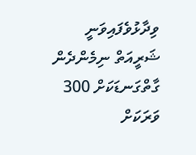ވިދާޅުވެފައިވަނީ ޝަރީއަތް ނިމެންދެން ގާތްގަނޑަކަށް 300 ވަރަކަށް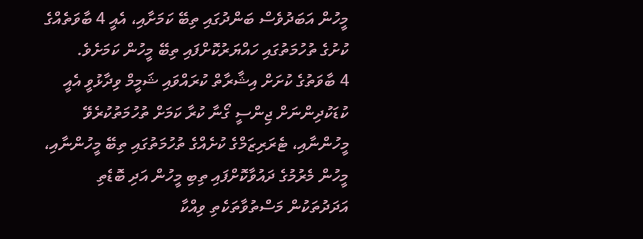މީހުން އަބަދުވެސް ބަންދުގައި ތިބޭ ކަމަށާއި، އެއީ 4 ބާވަތެއްގެ ކުށުގެ ތުހުމަތުގައި ހައްޔަރުކޮށްފައި ތިބޭ މީހުން ކަމަށެވެ.
4 ބާވަތުގެ ކުށަށް އިޝާރާތް ކުރައްވައި ޝަމީމް ވިދާޅުވީ އެއީ ކުޑަކުދިންނަށް ޖިންސީ ގޯނާ ކުރާ ކަމަށް ތުހުމަތުކުރެވޭ މީހުންނާއި، ޓެރަރިޒަމްގެ ކުށެއްގެ ތުހުމަތުގައި ތިބޭ މީހުންނާއި، މީހުން މެރުމުގެ ދައުވާކޮށްފައި ތިބި މީހުން އަދި ބޮޑެތި އަދަދުތަކުން މަސްތުވާތަކެތި ވިއްކާ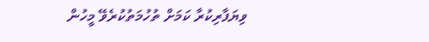ވިޔަފާރިކުރާ ކަމަށް ތުހުމަތުކުރެވޭ މީހުން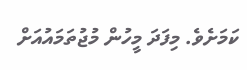ކަމަށެވެ. މިފަދަ މީހުން މުޖުތަމައުއަށް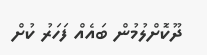ދޫކޮށްލުމުން ބައެއް ފަހަރު ކުށް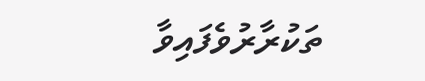ތަކުރާރުވެފައިވާ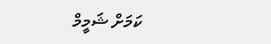ކަމަށް ޝަމީމް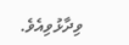ވިދާޅުވިއެވެ.